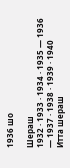1936 шо

Шераш
1932 · 1933 · 1934 · 1935 — 1936 — 1937 · 1938 · 1939 · 1940
Итта шераш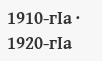1910‑гӀа · 1920‑гӀа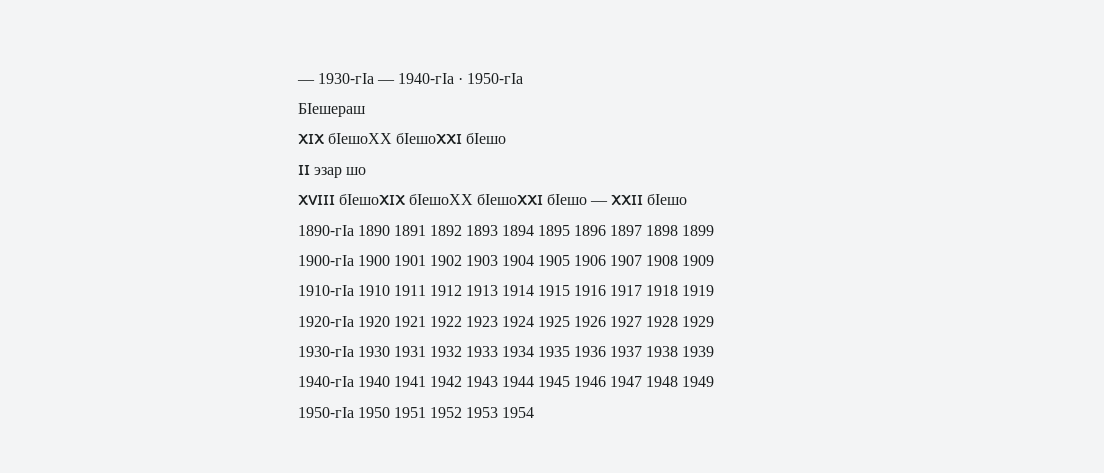— 1930‑гӀа — 1940‑гӀа · 1950‑гӀа
БӀешераш
XIX бӀешоXX бӀешоXXI бӀешо
II эзар шо
XVIII бӀешоXIX бӀешоXX бӀешоXXI бӀешо — XXII бӀешо
1890‑гӀа 1890 1891 1892 1893 1894 1895 1896 1897 1898 1899
1900‑гӀа 1900 1901 1902 1903 1904 1905 1906 1907 1908 1909
1910‑гӀа 1910 1911 1912 1913 1914 1915 1916 1917 1918 1919
1920‑гӀа 1920 1921 1922 1923 1924 1925 1926 1927 1928 1929
1930‑гӀа 1930 1931 1932 1933 1934 1935 1936 1937 1938 1939
1940‑гӀа 1940 1941 1942 1943 1944 1945 1946 1947 1948 1949
1950‑гӀа 1950 1951 1952 1953 1954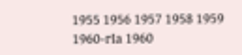1955 1956 1957 1958 1959
1960‑гӀа 1960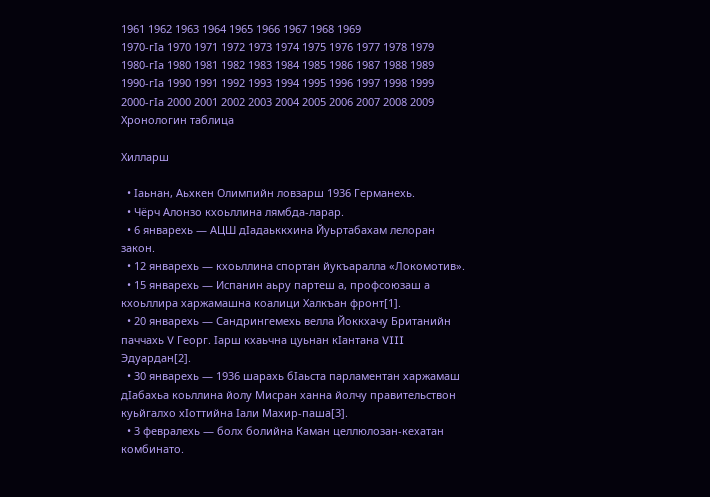1961 1962 1963 1964 1965 1966 1967 1968 1969
1970‑гӀа 1970 1971 1972 1973 1974 1975 1976 1977 1978 1979
1980‑гӀа 1980 1981 1982 1983 1984 1985 1986 1987 1988 1989
1990‑гӀа 1990 1991 1992 1993 1994 1995 1996 1997 1998 1999
2000‑гӀа 2000 2001 2002 2003 2004 2005 2006 2007 2008 2009
Хронологин таблица

Хилларш

  • Ӏаьнан, Аьхкен Олимпийн ловзарш 1936 Германехь.
  • Чёрч Алонзо кхоьллина лямбда-ларар.
  • 6 январехь — АЦШ дӀадаьккхина Йуьртабахам лелоран закон.
  • 12 январехь — кхоьллина спортан йукъаралла «Локомотив».
  • 15 январехь — Испанин аьру партеш а, профсоюзаш а кхоьллира харжамашна коалици Халкъан фронт[1].
  • 20 январехь — Сандрингемехь велла Йоккхачу Британийн паччахь V Георг. Ӏарш кхаьчна цуьнан кӀантана VIII Эдуардан[2].
  • 30 январехь — 1936 шарахь бӀаьста парламентан харжамаш дӀабахьа коьллина йолу Мисран ханна йолчу правительствон куьйгалхо хӀоттийна Ӏали Махир-паша[3].
  • 3 февралехь — болх болийна Каман целлюлозан-кехатан комбинато.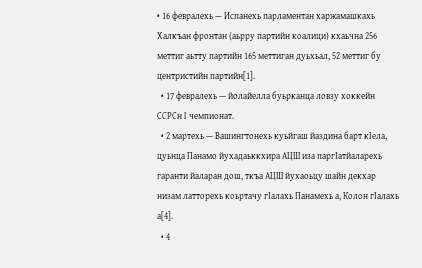• 16 февралехь — Испанехь парламентан харжамашкахь Халкъан фронтан (аьрру партийн коалици) кхаьчна 256 меттиг аьтту партийн 165 меттиган дуьхьал, 52 меттиг бу центристийн партийн[1].
  • 17 февралехь — йолайелла буьрканца ловзу хоккейн ССРСн I чемпионат.
  • 2 мартехь — Вашингтонехь куьйгаш йаздина барт кӀела, цуьнца Панамо йухадаьккхира АЦШ иза паргӀатйаларехь гаранти йаларан дош, ткъа АЦШ йухаоьцу шайн декхар низам латторехь коьртачу гӀалахь Панамехь а, Колон гӀалахь а[4].
  • 4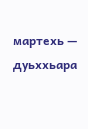мартехь — дуьххьара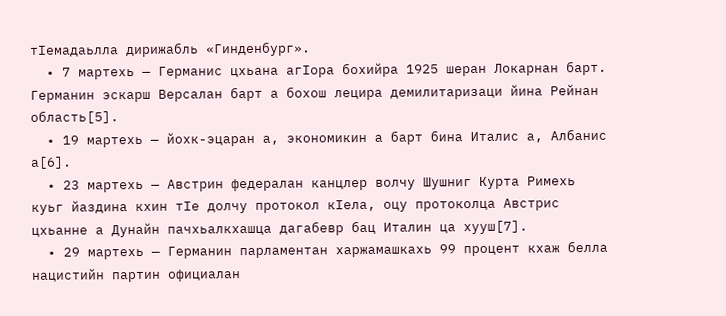тӀемадаьлла дирижабль «Гинденбург».
  • 7 мартехь — Германис цхьана агӀора бохийра 1925 шеран Локарнан барт. Германин эскарш Версалан барт а бохош лецира демилитаризаци йина Рейнан область[5].
  • 19 мартехь — йохк-эцаран а, экономикин а барт бина Италис а, Албанис а[6].
  • 23 мартехь — Австрин федералан канцлер волчу Шушниг Курта Римехь куьг йаздина кхин тӀе долчу протокол кӀела, оцу протоколца Австрис цхьанне а Дунайн пачхьалкхашца дагабевр бац Италин ца хууш[7].
  • 29 мартехь — Германин парламентан харжамашкахь 99 процент кхаж белла нацистийн партин официалан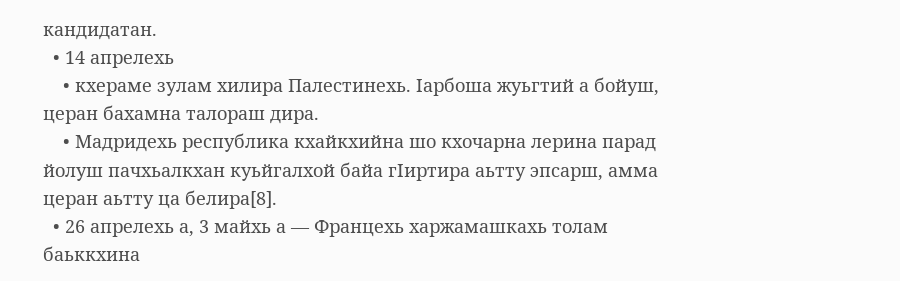кандидатан.
  • 14 апрелехь
    • кхераме зулам хилира Палестинехь. Ӏарбоша жуьгтий а бойуш, церан бахамна талораш дира.
    • Мадридехь республика кхайкхийна шо кхочарна лерина парад йолуш пачхьалкхан куьйгалхой байа гӀиртира аьтту эпсарш, амма церан аьтту ца белира[8].
  • 26 апрелехь а, 3 майхь а — Францехь харжамашкахь толам баьккхина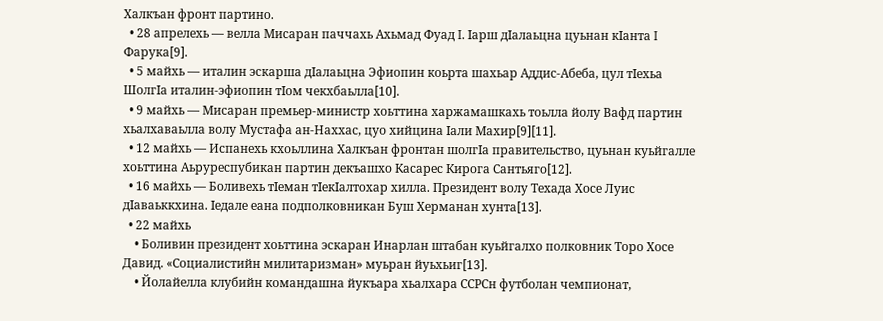Халкъан фронт партино.
  • 28 апрелехь — велла Мисаран паччахь Ахьмад Фуад I. Ӏарш дӀалаьцна цуьнан кӀанта I Фарука[9].
  • 5 майхь — италин эскарша дӀалаьцна Эфиопин коьрта шахьар Аддис-Абеба, цул тӀехьа ШолгIа италин-эфиопин тIом чекхбаьлла[10].
  • 9 майхь — Мисаран премьер-министр хоьттина харжамашкахь тоьлла йолу Вафд партин хьалхаваьлла волу Мустафа ан-Наххас, цуо хийцина Iали Махир[9][11].
  • 12 майхь — Испанехь кхоьллина Халкъан фронтан шолгӀа правительство, цуьнан куьйгалле хоьттина Аьруреспубикан партин декъашхо Касарес Кирога Сантьяго[12].
  • 16 майхь — Боливехь тӀеман тӀекӀалтохар хилла. Президент волу Техада Хосе Луис дӀаваьккхина. Ӏедале еана подполковникан Буш Херманан хунта[13].
  • 22 майхь
    • Боливин президент хоьттина эскаран Инарлан штабан куьйгалхо полковник Торо Хосе Давид. «Социалистийн милитаризман» муьран йуьхьиг[13].
    • Йолайелла клубийн командашна йукъара хьалхара ССРСн футболан чемпионат,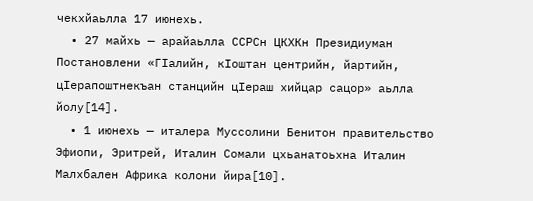чекхйаьлла 17 июнехь.
  • 27 майхь — арайаьлла ССРСн ЦКХКн Президиуман Постановлени «ГӀалийн, кӀоштан центрийн, йартийн, цӀерапоштнекъан станцийн цӀераш хийцар сацор» аьлла йолу[14].
  • 1 июнехь — италера Муссолини Бенитон правительство Эфиопи, Эритрей, Италин Сомали цхьанатоьхна Италин Малхбален Африка колони йира[10].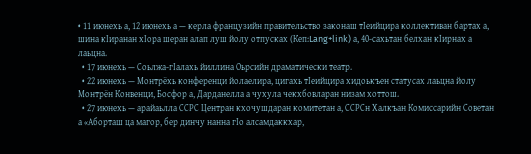• 11 июнехь а, 12 июнехь а — керла французийн правительство законаш тӀеийцира коллективан бартах а, шина кӀиранан хӀора шеран алап луш йолу отпусках (Кеп:Lang+link) а, 40-сахьтан белхан кӀирнах а лаьцна.
  • 17 июнехь — Соьлжа-гӀалахь йиллина Оьрсийн драматически театр.
  • 22 июнехь — Монтрёхь конференци йолаелира, цигахь тӀеийцира хидоькъен статусах лаьцна йолу Монтрён Конвенци, Босфор а, Дарданелла а чухула чекхбовларан низам хоттош.
  • 27 июнехь — арайаьлла ССРС Центран кхочушдаран комитетан а, ССРСн Халкъан Комиссарийн Советан а «Аборташ ца магор, бер динчу нанна гӀо алсамдаккхар,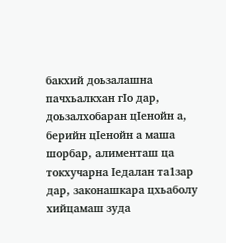бакхий доьзалашна пачхьалкхан гӀо дар, доьзалхобаран цӀенойн а, берийн цӀенойн а маша шорбар, алименташ ца токхучарна Ӏедалан та1зар дар, законашкара цхьаболу хийцамаш зуда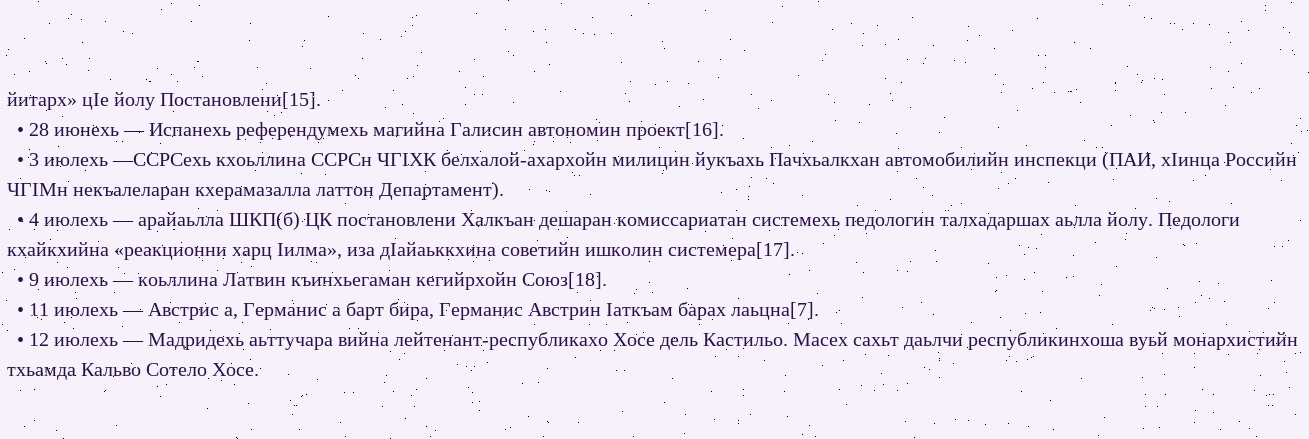йитарх» цӀе йолу Постановлени[15].
  • 28 июнехь — Испанехь референдумехь магийна Галисин автономин проект[16].
  • 3 июлехь —ССРСехь кхоьллина ССРСн ЧГIХК белхалой-ахархойн милицин йукъахь Пачхьалкхан автомобилийн инспекци (ПАИ, хӀинца Российн ЧГIМн некъалеларан кхерамазалла латтон Департамент).
  • 4 июлехь — арайаьлла ШКП(б) ЦК постановлени Халкъан дешаран комиссариатан системехь педологин талхадаршах аьлла йолу. Педологи кхайкхийна «реакционни харц Ӏилма», иза дӀайаьккхина советийн ишколин системера[17].
  • 9 июлехь — коьллина Латвин къинхьегаман кегийрхойн Союз[18].
  • 11 июлехь — Австрис а, Германис а барт бира, Германис Австрин Ӏаткъам барах лаьцна[7].
  • 12 июлехь — Мадридехь аьттучара вийна лейтенант-республикахо Хосе дель Кастильо. Масех сахьт даьлчи республикинхоша вуьй монархистийн тхьамда Кальво Сотело Хосе.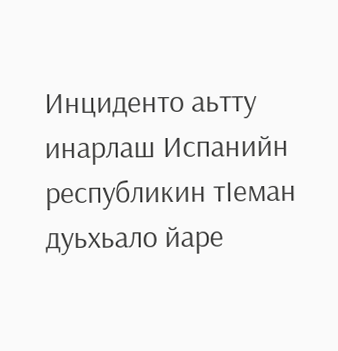Инциденто аьтту инарлаш Испанийн республикин тӀеман дуьхьало йаре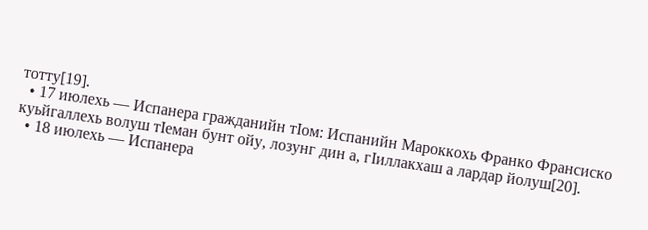тотту[19].
  • 17 июлехь — Испанера гражданийн тIом: Испанийн Мароккохь Франко Франсиско куьйгаллехь волуш тӀеман бунт ойу, лозунг дин а, гӀиллакхаш а лардар йолуш[20].
  • 18 июлехь — Испанера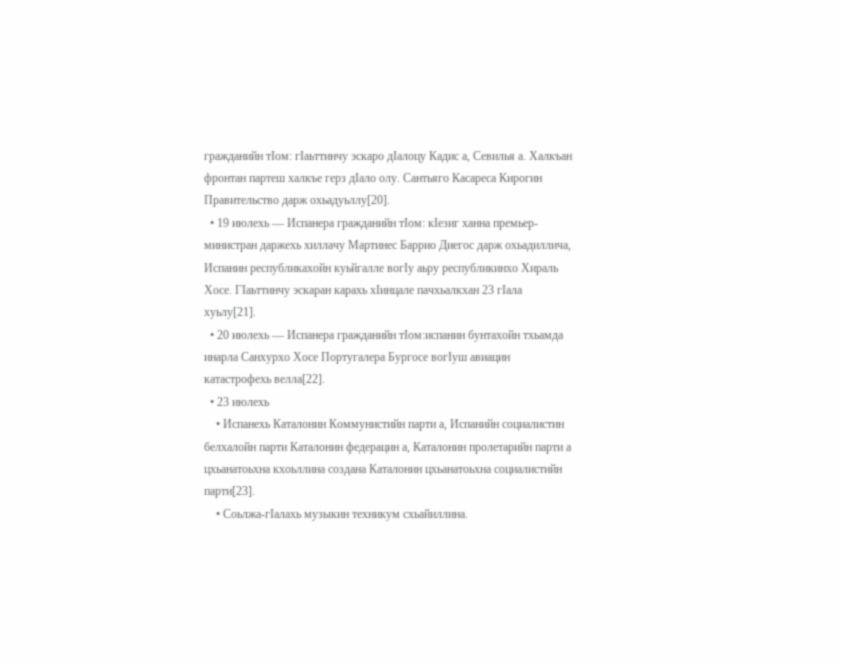гражданийн тӀом: гӀаьттинчу эскаро дӀалоцу Кадис а, Севилья а. Халкъан фронтан партеш халкъе герз дӀало олу. Сантьяго Касареса Кирогин Правительство дарж охьадуьллу[20].
  • 19 июлехь — Испанера гражданийн тӀом: кӀезиг ханна премьер-министран даржехь хиллачу Мартинес Баррио Диегос дарж охьадиллича, Испанин республикахойн куьйгалле вогӀу аьру республикинхо Хираль Хосе. ГӀаьттинчу эскаран карахь хӀинцале пачхьалкхан 23 гӀала хуьлу[21].
  • 20 июлехь — Испанера гражданийн тӀом:испанин бунтахойн тхьамда инарла Санхурхо Хосе Португалера Бургосе вогӀуш авиацин катастрофехь велла[22].
  • 23 июлехь
    • Испанехь Каталонин Коммунистийн парти а, Испанийн социалистин белхалойн парти Каталонин федерацин а, Каталонин пролетарийн парти а цхьанатоьхна кхоьллина создана Каталонин цхьанатоьхна социалистийн парти[23].
    • Соьлжа-гӀалахь музыкин техникум схьайиллина.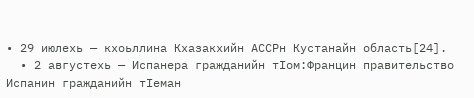• 29 июлехь — кхоьллина Кхазакхийн АССРн Кустанайн область[24].
  • 2 августехь — Испанера гражданийн тӀом:Францин правительство Испанин гражданийн тӀеман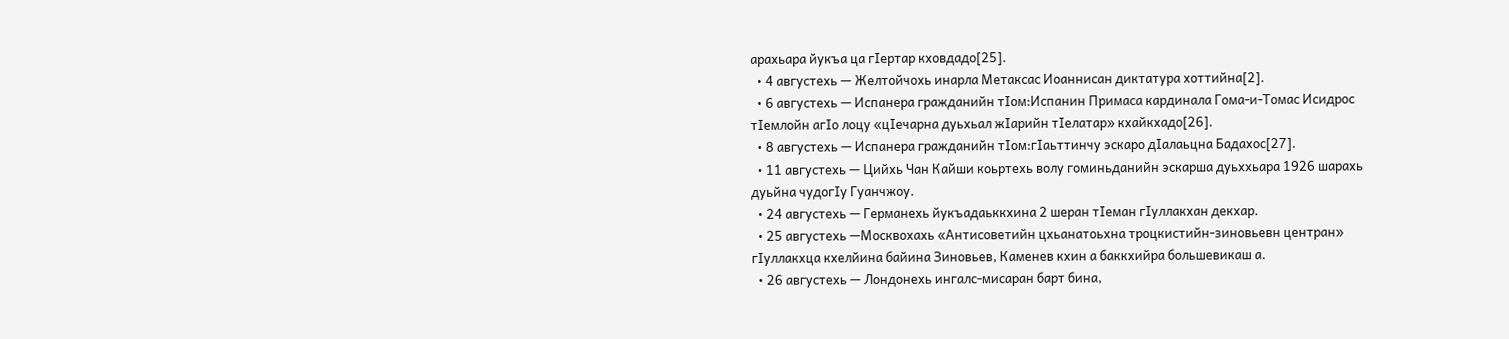арахьара йукъа ца гӀертар кховдадо[25].
  • 4 августехь — Желтойчохь инарла Метаксас Иоаннисан диктатура хоттийна[2].
  • 6 августехь — Испанера гражданийн тӀом:Испанин Примаса кардинала Гома-и-Томас Исидрос тӀемлойн агӀо лоцу «цӀечарна дуьхьал жӀарийн тӀелатар» кхайкхадо[26].
  • 8 августехь — Испанера гражданийн тӀом:гӀаьттинчу эскаро дӀалаьцна Бадахос[27].
  • 11 августехь — Цийхь Чан Кайши коьртехь волу гоминьданийн эскарша дуьххьара 1926 шарахь дуьйна чудогӀу Гуанчжоу.
  • 24 августехь — Германехь йукъадаьккхина 2 шеран тӀеман гӀуллакхан декхар.
  • 25 августехь —Москвохахь «Антисоветийн цхьанатоьхна троцкистийн-зиновьевн центран» гӀуллакхца кхелйина байина Зиновьев, Каменев кхин а баккхийра большевикаш а.
  • 26 августехь — Лондонехь ингалс-мисаран барт бина,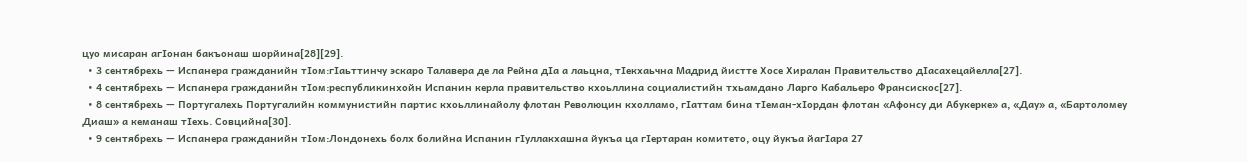цуо мисаран агӀонан бакъонаш шорйина[28][29].
  • 3 сентябрехь — Испанера гражданийн тӀом:гӀаьттинчу эскаро Талавера де ла Рейна дӀа а лаьцна, тӀекхаьчна Мадрид йистте Хосе Хиралан Правительство дӀасахецайелла[27].
  • 4 сентябрехь — Испанера гражданийн тӀом:республикинхойн Испанин керла правительство кхоьллина социалистийн тхьамдано Ларго Кабальеро Франсискос[27].
  • 8 сентябрехь — Португалехь Португалийн коммунистийн партис кхоьллинайолу флотан Революцин кхолламо, гӀаттам бина тӀеман-хӀордан флотан «Афонсу ди Абукерке» а, «Дау» а, «Бартоломеу Диаш» а кеманаш тӀехь. Совцийна[30].
  • 9 сентябрехь — Испанера гражданийн тӀом:Лондонехь болх болийна Испанин гIуллакхашна йукъа ца гIертаран комитето, оцу йукъа йагӀара 27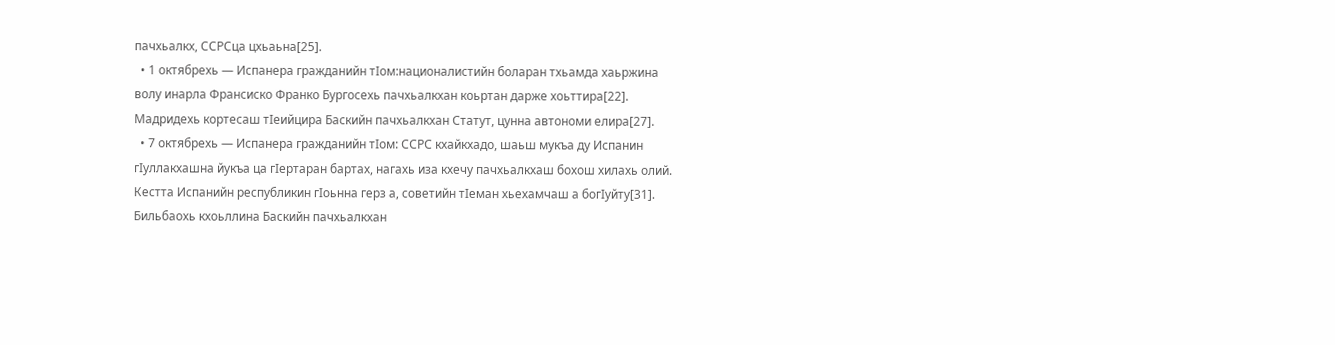пачхьалкх, ССРСца цхьаьна[25].
  • 1 октябрехь — Испанера гражданийн тӀом:националистийн боларан тхьамда хаьржина волу инарла Франсиско Франко Бургосехь пачхьалкхан коьртан дарже хоьттира[22]. Мадридехь кортесаш тӀеийцира Баскийн пачхьалкхан Статут, цунна автономи елира[27].
  • 7 октябрехь — Испанера гражданийн тӀом: ССРС кхайкхадо, шаьш мукъа ду Испанин гӀуллакхашна йукъа ца гӀертаран бартах, нагахь иза кхечу пачхьалкхаш бохош хилахь олий. Кестта Испанийн республикин гӀоьнна герз а, советийн тӀеман хьехамчаш а богӀуйту[31]. Бильбаохь кхоьллина Баскийн пачхьалкхан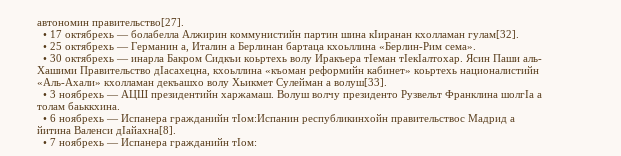автономин правительство[27].
  • 17 октябрехь — болабелла Алжирин коммунистийн партин шина кӀиранан кхолламан гулам[32].
  • 25 октябрехь — Германин а, Италин а Берлинан бартаца кхоьллина «Берлин-Рим сема».
  • 30 октябрехь — инарла Бакром Сидкъи коьртехь волу Иракъера тӀеман тӀекӀалтохар. Ясин Паши аль-Хашими Правительство дӀасахецна, кхоьллина «къоман реформийн кабинет» коьртехь националистийн «Аль-Ахали» кхолламан декъашхо волу Хьикмет Сулейман а волуш[33].
  • 3 ноябрехь — АЦШ президентийн харжамаш. Волуш волчу президенто Рузвельт Франклина шолгӀа а толам баьккхина.
  • 6 ноябрехь — Испанера гражданийн тӀом:Испанин республикинхойн правительствос Мадрид а йитина Валенси дӀайахна[8].
  • 7 ноябрехь — Испанера гражданийн тӀом: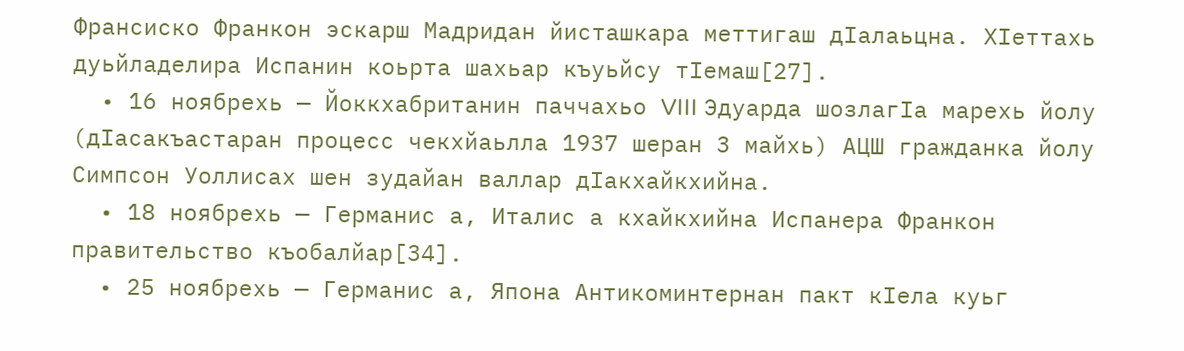Франсиско Франкон эскарш Мадридан йисташкара меттигаш дӀалаьцна. ХӀеттахь дуьйладелира Испанин коьрта шахьар къуьйсу тӀемаш[27].
  • 16 ноябрехь — Йоккхабританин паччахьо VIII Эдуарда шозлагӀа марехь йолу (дӀасакъастаран процесс чекхйаьлла 1937 шеран 3 майхь) АЦШ гражданка йолу Симпсон Уоллисах шен зудайан валлар дӀакхайкхийна.
  • 18 ноябрехь — Германис а, Италис а кхайкхийна Испанера Франкон правительство къобалйар[34].
  • 25 ноябрехь — Германис а, Япона Антикоминтернан пакт кӀела куьг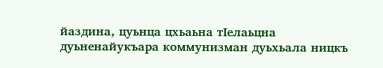йаздина, цуьнца цхьаьна тӀелаьцна дуьненайукъара коммунизман дуьхьала ницкъ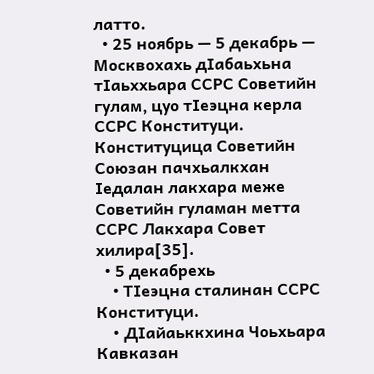латто.
  • 25 ноябрь — 5 декабрь — Москвохахь дӀабаьхьна тӀаьххьара ССРС Советийн гулам, цуо тӀеэцна керла ССРС Конституци. Конституцица Советийн Союзан пачхьалкхан Ӏедалан лакхара меже Советийн гуламан метта ССРС Лакхара Совет хилира[35].
  • 5 декабрехь
    • ТӀеэцна сталинан ССРС Конституци.
    • ДӀайаьккхина Чоьхьара Кавказан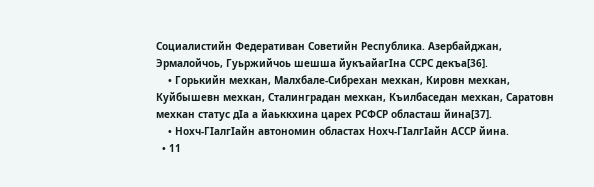Социалистийн Федеративан Советийн Республика. Азербайджан, Эрмалойчоь, Гуьржийчоь шешша йукъайагӀна ССРС декъа[36].
    • Горькийн мехкан, Малхбале-Сибрехан мехкан, Кировн мехкан, Куйбышевн мехкан, Сталинградан мехкан, Къилбаседан мехкан, Саратовн мехкан статус дӀа а йаьккхина царех РСФСР областаш йина[37].
    • Нохч-ГӀалгӀайн автономин областах Нохч-ГӀалгӀайн АССР йина.
  • 11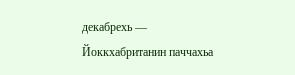декабрехь — Йоккхабританин паччахьа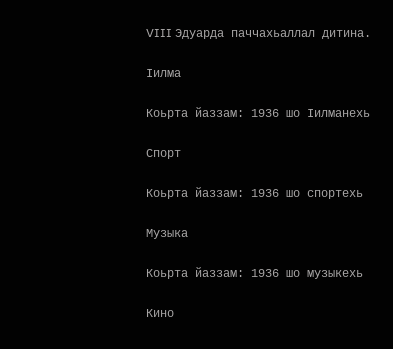VIII Эдуарда паччахьаллал дитина.

Ӏилма

Коьрта йаззам: 1936 шо Ӏилманехь

Спорт

Коьрта йаззам: 1936 шо спортехь

Музыка

Коьрта йаззам: 1936 шо музыкехь

Кино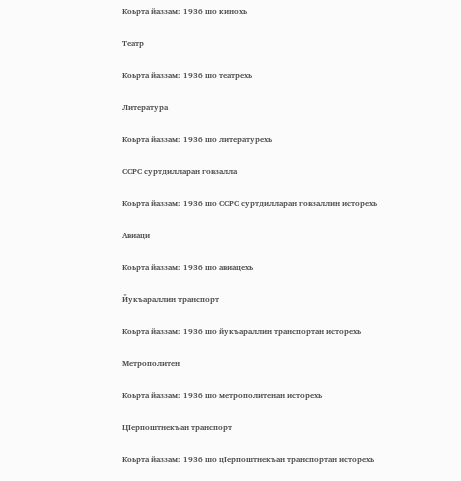Коьрта йаззам: 1936 шо кинохь

Театр

Коьрта йаззам: 1936 шо театрехь

Литература

Коьрта йаззам: 1936 шо литературехь

ССРС суртдилларан говзалла

Коьрта йаззам: 1936 шо ССРС суртдилларан говзаллин исторехь

Авиаци

Коьрта йаззам: 1936 шо авиацехь

Йукъараллин транспорт

Коьрта йаззам: 1936 шо йукъараллин транспортан исторехь

Метрополитен

Коьрта йаззам: 1936 шо метрополитенан исторехь

ЦӀерпоштнекъан транспорт

Коьрта йаззам: 1936 шо цӀерпоштнекъан транспортан исторехь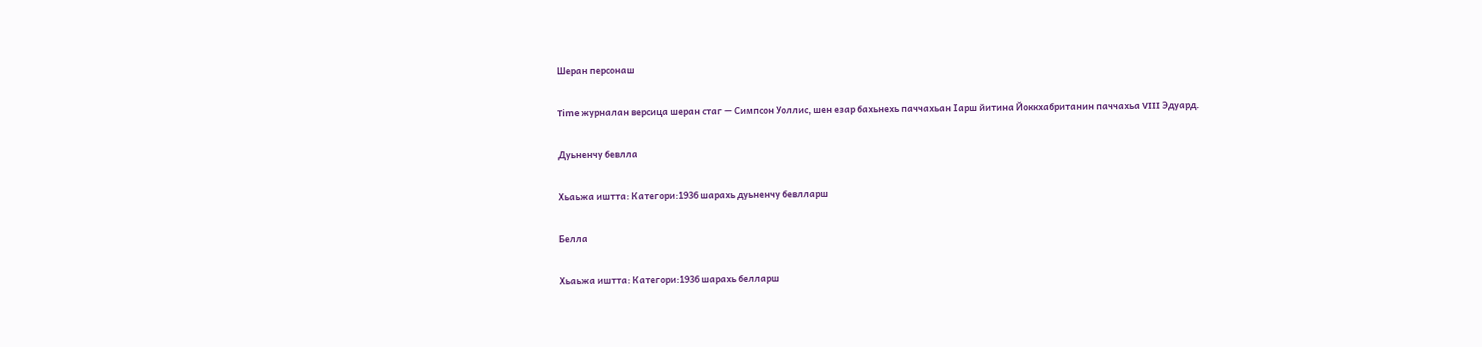Шеран персонаш

Time журналан версица шеран стаг — Симпсон Уоллис, шен езар бахьнехь паччахьан Ӏарш йитина Йоккхабританин паччахьа VIII Эдуард.

Дуьненчу бевлла

Хьаьжа иштта: Категори:1936 шарахь дуьненчу бевлларш

Белла

Хьаьжа иштта: Категори:1936 шарахь белларш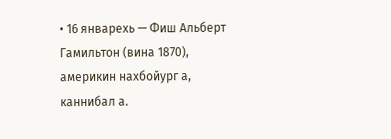• 16 январехь — Фиш Альберт Гамильтон (вина 1870), америкин нахбойург а, каннибал а.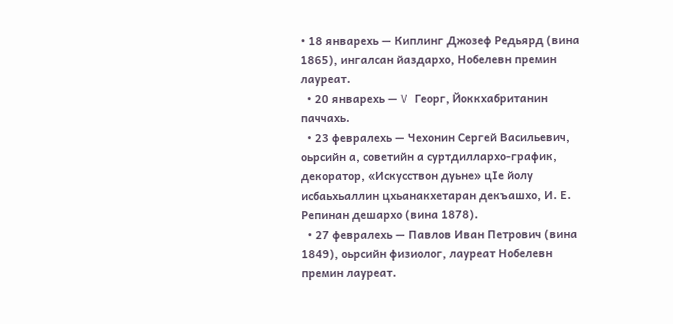• 18 январехь — Киплинг Джозеф Редьярд (вина 1865), ингалсан йаздархо, Нобелевн премин лауреат.
  • 20 январехь — V Георг, Йоккхабританин паччахь.
  • 23 февралехь — Чехонин Сергей Васильевич, оьрсийн а, советийн а суртдиллархо-график, декоратор, «Искусствон дуьне» цӀе йолу исбаьхьаллин цхьанакхетаран декъашхо, И. Е. Репинан дешархо (вина 1878).
  • 27 февралехь — Павлов Иван Петрович (вина 1849), оьрсийн физиолог, лауреат Нобелевн премин лауреат.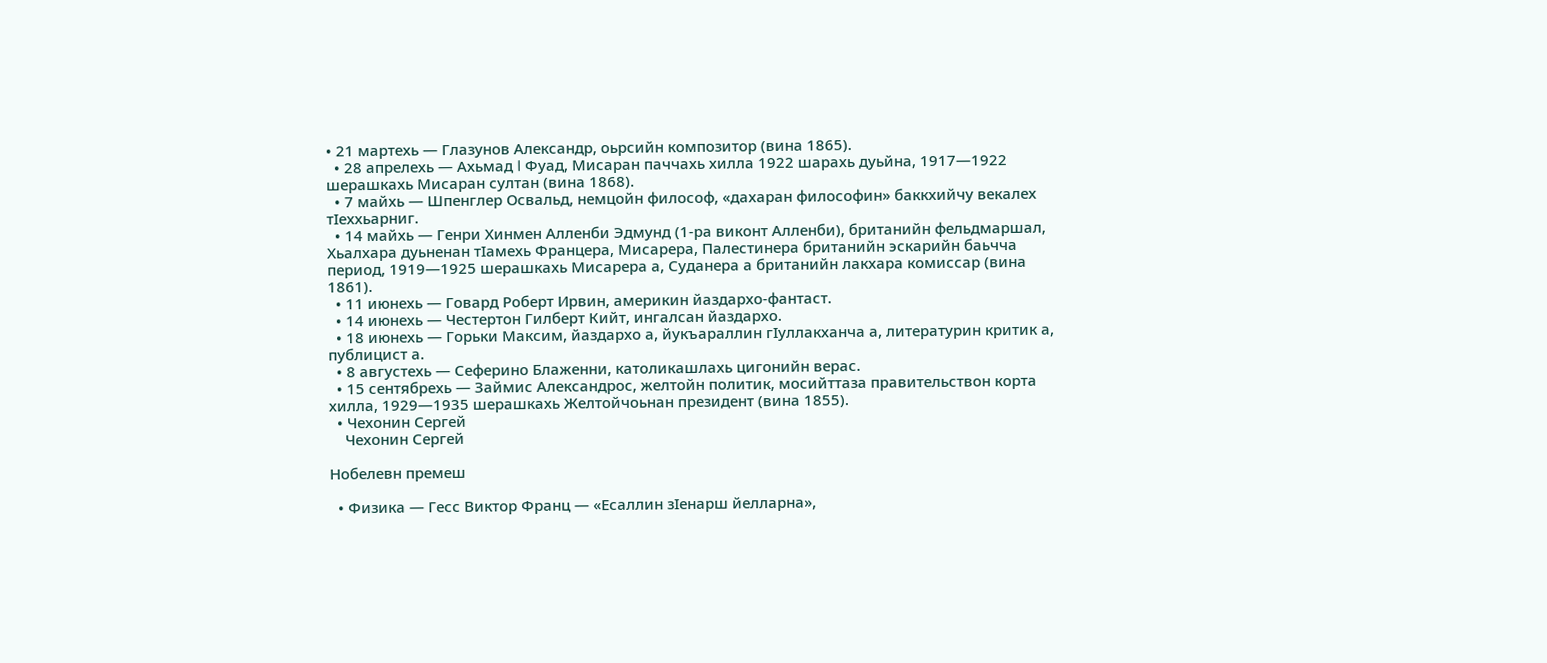• 21 мартехь — Глазунов Александр, оьрсийн композитор (вина 1865).
  • 28 апрелехь — Ахьмад I Фуад, Мисаран паччахь хилла 1922 шарахь дуьйна, 1917—1922 шерашкахь Мисаран султан (вина 1868).
  • 7 майхь — Шпенглер Освальд, немцойн философ, «дахаран философин» баккхийчу векалех тӀеххьарниг.
  • 14 майхь — Генри Хинмен Алленби Эдмунд (1-ра виконт Алленби), британийн фельдмаршал, Хьалхара дуьненан тӀамехь Францера, Мисарера, Палестинера британийн эскарийн баьчча период, 1919—1925 шерашкахь Мисарера а, Суданера а британийн лакхара комиссар (вина 1861).
  • 11 июнехь — Говард Роберт Ирвин, америкин йаздархо-фантаст.
  • 14 июнехь — Честертон Гилберт Кийт, ингалсан йаздархо.
  • 18 июнехь — Горьки Максим, йаздархо а, йукъараллин гӀуллакханча а, литературин критик а, публицист а.
  • 8 августехь — Сеферино Блаженни, католикашлахь цигонийн верас.
  • 15 сентябрехь — Займис Александрос, желтойн политик, мосийттаза правительствон корта хилла, 1929—1935 шерашкахь Желтойчоьнан президент (вина 1855).
  • Чехонин Сергей
    Чехонин Сергей

Нобелевн премеш

  • Физика — Гесс Виктор Франц — «Есаллин зӀенарш йелларна»,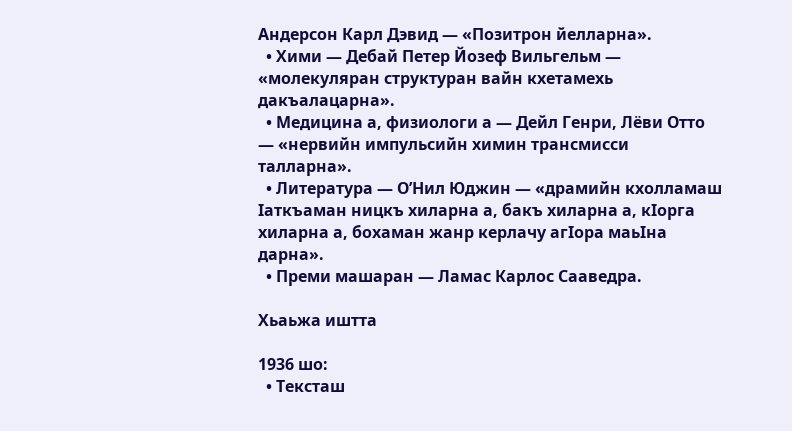Андерсон Карл Дэвид — «Позитрон йелларна».
  • Хими — Дебай Петер Йозеф Вильгельм — «молекуляран структуран вайн кхетамехь дакъалацарна».
  • Медицина а, физиологи а — Дейл Генри, Лёви Отто — «нервийн импульсийн химин трансмисси талларна».
  • Литература — О’Нил Юджин — «драмийн кхолламаш Ӏаткъаман ницкъ хиларна а, бакъ хиларна а, кӀорга хиларна а, бохаман жанр керлачу агӀора маьӀна дарна».
  • Преми машаран — Ламас Карлос Сааведра.

Хьаьжа иштта

1936 шо:
  • Тексташ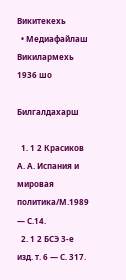Викитекехь
  • Медиафайлаш Викилармехь
1936 шо

Билгалдахарш

  1. 1 2 Красиков А. А. Испания и мировая политика/М.1989 — С.14.
  2. 1 2 БСЭ 3-е изд. т. 6 — С. 317.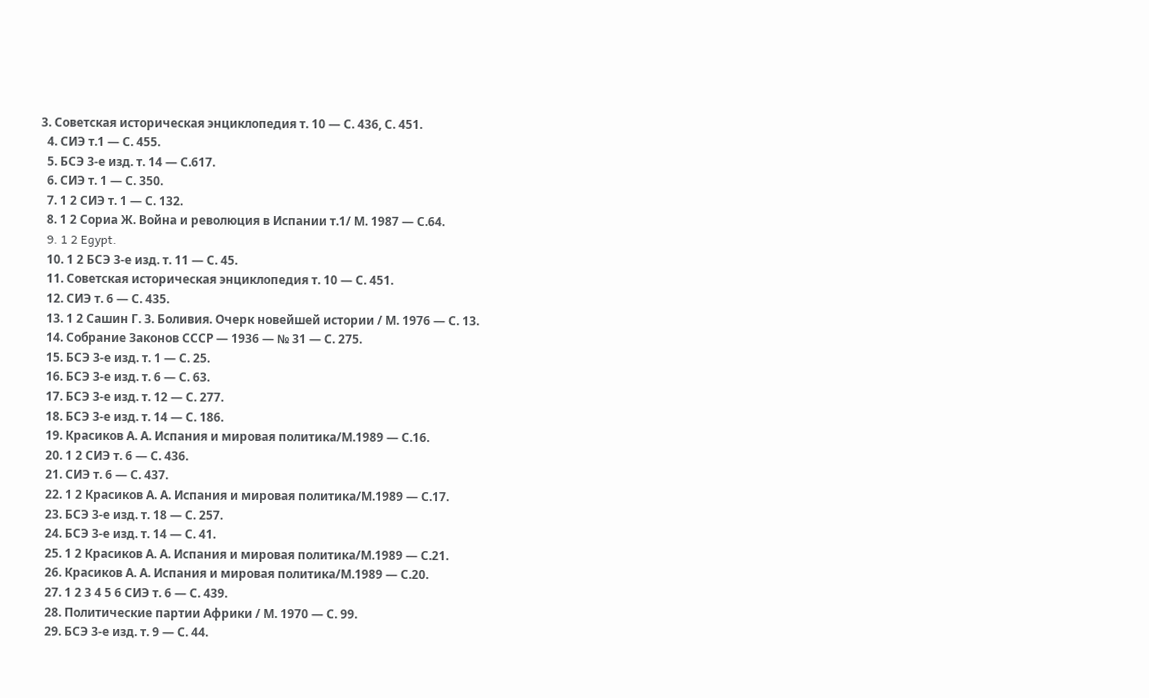3. Советская историческая энциклопедия т. 10 — С. 436, С. 451.
  4. СИЭ т.1 — С. 455.
  5. БСЭ 3-е изд. т. 14 — С.617.
  6. СИЭ т. 1 — С. 350.
  7. 1 2 СИЭ т. 1 — С. 132.
  8. 1 2 Сориа Ж. Война и революция в Испании т.1/ М. 1987 — С.64.
  9. 1 2 Egypt.
  10. 1 2 БСЭ 3-е изд. т. 11 — С. 45.
  11. Советская историческая энциклопедия т. 10 — С. 451.
  12. СИЭ т. 6 — С. 435.
  13. 1 2 Сашин Г. З. Боливия. Очерк новейшей истории / М. 1976 — С. 13.
  14. Собрание Законов СССР — 1936 — № 31 — С. 275.
  15. БСЭ 3-е изд. т. 1 — С. 25.
  16. БСЭ 3-е изд. т. 6 — С. 63.
  17. БСЭ 3-е изд. т. 12 — С. 277.
  18. БСЭ 3-е изд. т. 14 — С. 186.
  19. Красиков А. А. Испания и мировая политика/М.1989 — С.16.
  20. 1 2 СИЭ т. 6 — С. 436.
  21. СИЭ т. 6 — С. 437.
  22. 1 2 Красиков А. А. Испания и мировая политика/М.1989 — С.17.
  23. БСЭ 3-е изд. т. 18 — С. 257.
  24. БСЭ 3-е изд. т. 14 — С. 41.
  25. 1 2 Красиков А. А. Испания и мировая политика/М.1989 — С.21.
  26. Красиков А. А. Испания и мировая политика/М.1989 — С.20.
  27. 1 2 3 4 5 6 СИЭ т. 6 — С. 439.
  28. Политические партии Африки / М. 1970 — С. 99.
  29. БСЭ 3-е изд. т. 9 — С. 44.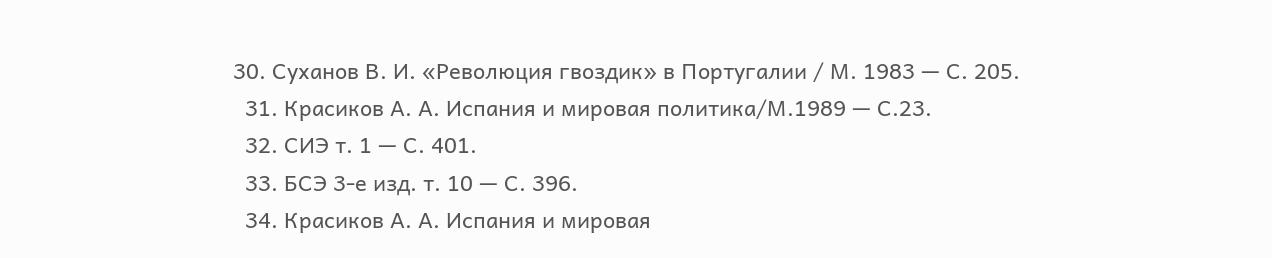30. Суханов В. И. «Революция гвоздик» в Португалии / М. 1983 — С. 205.
  31. Красиков А. А. Испания и мировая политика/М.1989 — С.23.
  32. СИЭ т. 1 — С. 401.
  33. БСЭ 3-е изд. т. 10 — С. 396.
  34. Красиков А. А. Испания и мировая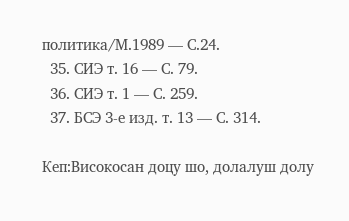политика/М.1989 — С.24.
  35. СИЭ т. 16 — С. 79.
  36. СИЭ т. 1 — С. 259.
  37. БСЭ 3-е изд. т. 13 — С. 314.

Кеп:Високосан доцу шо, долалуш долу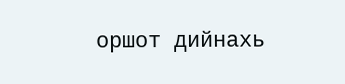оршот дийнахь